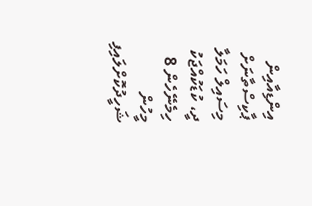އިންޑިއާއިން ޕާކިސްތާނަށް މިސައިލް ހަމަލާ ދީ، ކުޑަކުއްޖަކު ހިމެނޭހެން 8 މީހުން ޝަހީދުކޮށްލައިފި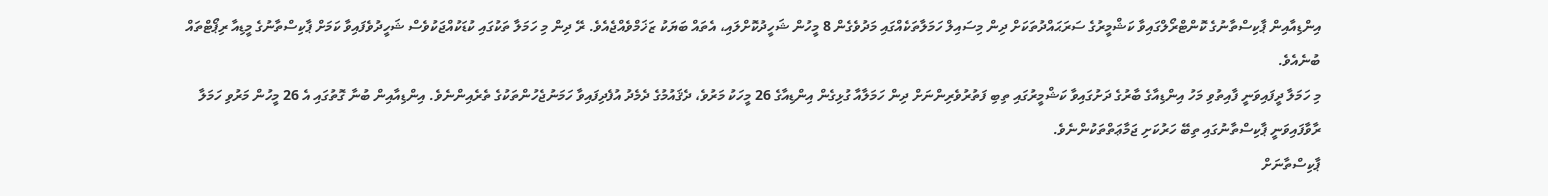އިންޑިއާއިން ޕާކިސްތާނުގެ ކޮންޓްރޯލްގައިވާ ކަޝްމީރުގެ ސަރަޙައްދުތަކަށް ދިން މިސައިލް ހަމަލާތަކެއްގައި މަދުވެގެން 8 މީހުން ޝަހީދުކޮށްލައި، އެތައް ބަޔަކު ޒަޚަމްވެއްޖެއެވެ. ރޭ ދިން މި ހަމަލާ ތަކުގައި ކުޑަކުއްޖަކުވެސް ޝަހީދުވެފައިވާ ކަމަށް ޕާކިސްތާނުގެ މީޑިއާ ރިޕޯޓްތައް ބުނެއެވެ.
މި ހަމަލާ ދީފައިވަނީ ފާއިތުވި މަހު އިންޑިއާގެ ބާރުގެ ދަށުގައިވާ ކަޝްމީރުގައި ތިބި ފަތުރުވެރިންނަށް ދިން ހަމަލާއާ ގުޅިގެން އިންޑިއާގެ 26 މީހަކު މަރުވެ، ދެޤައުމުގެ ދެމެދު އުފެދިފައިވާ ހަމަނުޖެހުންތަކުގެ ތެރެއިންނެވެ. އިންޑިއާއިން ބުނާ ގޮތުގައި އެ 26 މީހުން މަރުވި ހަމަލާ ރާވާފައިވަނީ ޕާކިސްތާނުގައި ތިބޭ ހަރުކަށި ޖަމާޢަތްތަކުންނެވެ.
ޕާކިސްތާނަށް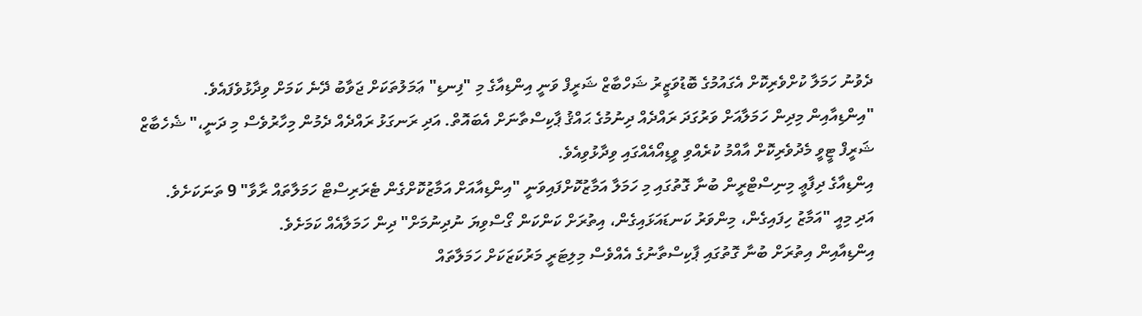ދެވުނު ހަމަލާ ކުށްވެރިކޮށް އެގައުމުގެ ބޮޑުވަޒީރު ޝަހްބާޒް ޝަރީފް ވަނީ އިންޑިއާގެ މި "ފިނޑި" ޢަމަލުތަކަށް ޖަވާބު ދޭނެ ކަމަށް ވިދާޅުވެފައެވެ.
"އިންޑިއާއިން މިދިން ހަމަލާއަށް ވަރުގަދަ ރައްދެއް ދިނުމުގެ ޙައްޤު ޕާކިސްތާނަށް އެބައޮތް. އަދި ރަނގަޅު ރައްދެއް ދެމުން މިހާރުވެސް މި ދަނީ،" ޝެހެބާޒް ޝަރީފް ޓީވީ މެދުވެރިކޮށް އާއްމު ކުރެއްވި ވީޑިއޯއެއްގައި ވިދާޅުވިއެވެ.
އިންޑިއާގެ ދިފާޢީ މިނިސްޓްރީން ބުނާ ގޮތުގައި މި ހަމަލާ އަމާޒުކޮށްފައިވަނީ "އިންޑިއާއަށް އަމާޒުކޮށްގެން ޓެރަރިސްޓް ހަމަލާތައް ރާވާ" 9 ތަނަކަށެވެ.
އަދި މިއީ "އަމާޒު ހިފައިގެން، މިންވަރު ކަނޑައަޅައިގެން، އިތުރަށް ކަންކަން ގޯސްވިޔަ ނުދިނުމަށް" ދިން ހަމަލާއެއް ކަމަށެވެ.
އިންޑިއާއިން އިތުރަށް ބުނާ ގޮތުގައި ޕާކިސްތާނުގެ އެއްވެސް މިލިޓަރީ މަރުކަޒަކަށް ހަމަލާތައް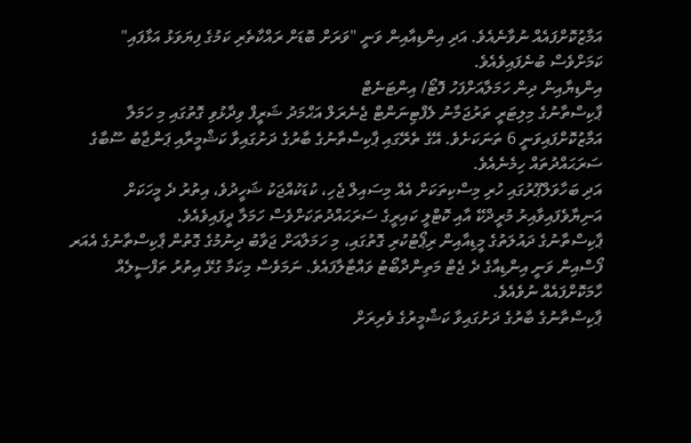އަމާޒުކޮށްފައެއް ނުވާނެއެވެ. އަދި އިންޑިއާއިން ވަނީ "ވަރަށް ބޮޑަށް ރައްކާތެރި ކަމުގެ ފިޔަވަޅު އަޅާފައި" ކަމަށްވެސް ބުނެފައިވެއެވެ.
އިންޑިޔާއިން ދިން ހަމަލާއަށްފަހު ފޮޓޯ/ އިންޓަނެޓް
ޕާކިސްތާނުގެ މިލިޓަރީ ތަރުޖަމާނު ލެފްޓިނަންޓް ޖެނެރަލް އަޙްމަދު ޝަރީފް ވިދާޅުވި ގޮތުގައި މި ހަމަލާ އަމާޒުކޮށްފައިވަނީ 6 ތަނަކަށެވެ. އޭގެ ތެރޭގައި ޕާކިސްތާނުގެ ބާރުގެ ދަށުގައިވާ ކަޝްމީރާއި ޕަންޖާބު ސޫބާގެ ސަރަޙައްދުތައް ހިމެނެއެވެ.
އަދި ބަހާވަލްޕޫރުގައި ހުރި މިސްކިތަކަށް އެއް މިސައިލް ޖެހި، ކުޑަކުއްޖަކު ޝަހީދުވެ، އިތުރު ދެ މީހަކަށް އަނިޔާވެފައިވާއިރު މުރީދްކޭ އާއި ކޮޓްލީ ކައިރީގެ ސަރަޙައްދުތަކަށްވެސް ހަމަލާ ދީފައިވެއެވެ.
ޕާކިސްތާނުގެ ދައުލަތުގެ މީޑިއާއިން ރިޕޯޓުކުރި ގޮތުގައި، މި ހަމަލާއަށް ޖަވާބު ދިނުމުގެ ގޮތުން ޕާކިސްތާނުގެ އެއަރ ފޯސްއިން ވަނީ އިންޑިއާގެ ދެ ޖެޓް މަތިންދާބޯޓު ވައްޓާލާފައެވެ. ނަމަވެސް މިކަމާ ގުޅޭ އިތުރު ތަފްސީލެއް ހާމަކޮށްފައެއް ނުވެއެވެ.
ޕާކިސްތާނުގެ ބާރުގެ ދަށުގައިވާ ކަޝްމީރުގެ ވެރިރަށް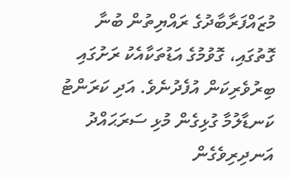މުޒައްފަރާބާދުގެ ރައްޔިތުން ބުނާ ގޮތުގައި، ގޮވުމުގެ އަޑުތަކާއެކު ރަށުގައި ބިރުވެރިކަން އުފެދުނެވެ. އަދި ކަރަންޓު ކަނޑާލުމާ ގުޅިގެން މުޅި ސަރަޙައްދު އަނދިރިވެގެން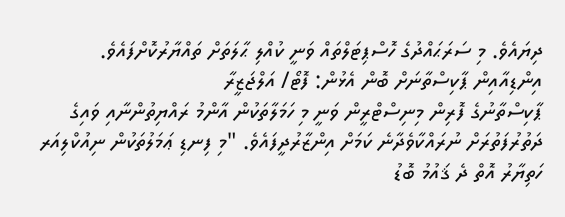ދިޔައެވެ. މި ސަރަޙައްދުގެ ހޮސްޕިޓަލްތައް ވަނީ ކުއްލި ޙާލަތަށް ތައްޔާރުކޮށްފައެވެ.
އިންޑިއާއިން ޕާކިސްތާނަށް ބޮން އެޅުން: ފޮޓޯ/ އަލްޖަޒީރާ
ޕާކިސްތާނުގެ ފޮރިން މިނިސްޓްރީން ވަނީ މި ހަމަލާތަކުން އާންމު ރައްޔިތުންނާއި ވައިގެ ދަތުރުފަތުރަށް ނުރައްކާވެދާނެ ކަމަށް އިންޒާރުދީފައެވެ. "މި ފިނޑި ޢަމަލުތަކުން ނިއުކްލިއަރ ހަތިޔާރު އޮތް ދެ ޤައުމު ބޮޑު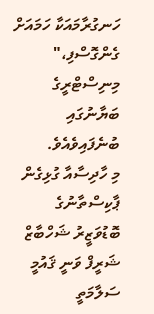ހަނގުރާމައަކާ ހަމައަށް ގެންގޮސްފި،" މިނިސްޓްރީގެ ބަޔާނުގައި ބުނެފައިވެއެވެ.
މި ހާދިސާއާ ގުޅިގެން ޕާކިސްތާނުގެ ބޮޑުވަޒީރު ޝަހްބާޒް ޝަރީފް ވަނީ ޤައުމީ ސަލާމަތީ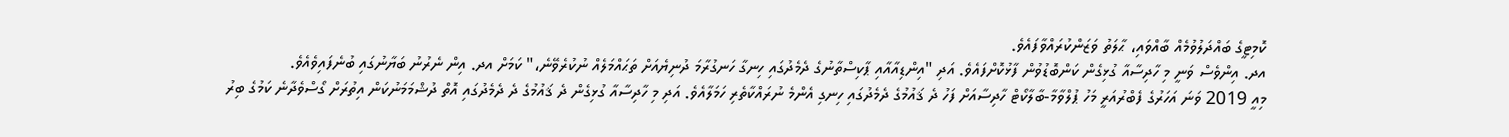ކޮމިޓީގެ ބައްދަލުވުމެއް ބާއްވައި، ޙާލަތު ވަޒަންކުރައްވާފައެވެ.
އދ. އިންވެސް ވަނީ މި ހާދިސާއާ ގުޅިގެން ކަންބޮޑުވުން ފާޅުކޮށްފައެވެ. އަދި "އިންޑިއާއާއި ޕާކިސްތާނުގެ ދެމެދުގައި ހިނގާ ހަނގުރާމަ ދުނިޔެއަށް ތަޙައްމަލެއް ނުކުރެވޭނެ،" ކަމަށް އދ. އިން ނެރުނު ބަޔާނުގައި ބުނެފައިވެއެވެ.
މިއީ 2019 ވަނަ އަހަރުގެ ފެބްރުއަރީ މަހު ޕުލްވާމާ-ބާލާކޯޓް ހާދިސާއަށް ފަހު ދެ ޤައުމުގެ ދެމެދުގައި ހިނގި އެންމެ ނުރައްކާތެރި ހަމަލާއެވެ. އަދި މި ހާދިސާއާ ގުޅިގެން ދެ ޤައުމުގެ ދެ ދެމެދުގައި އޮތް ދުޝްމަމަނުކަން އިތުރަށް ގޯސްވެދާނެ ކަމުގެ ބިރު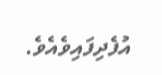އުފެދިފައިވެއެވެ.